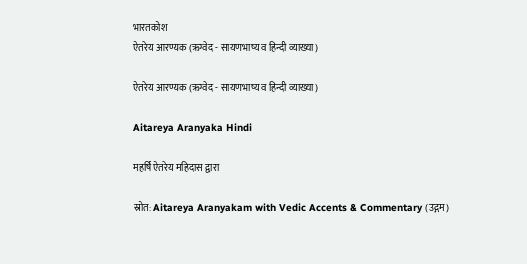भारतकोश
ऐतरेय आरण्यक (ऋग्वेद - सायणभाष्य व हिन्दी व्याख्या)

ऐतरेय आरण्यक (ऋग्वेद - सायणभाष्य व हिन्दी व्याख्या)

Aitareya Aranyaka Hindi

महर्षि ऐतरेय महिदास द्वारा

स्रोत: Aitareya Aranyakam with Vedic Accents & Commentary (उद्गम)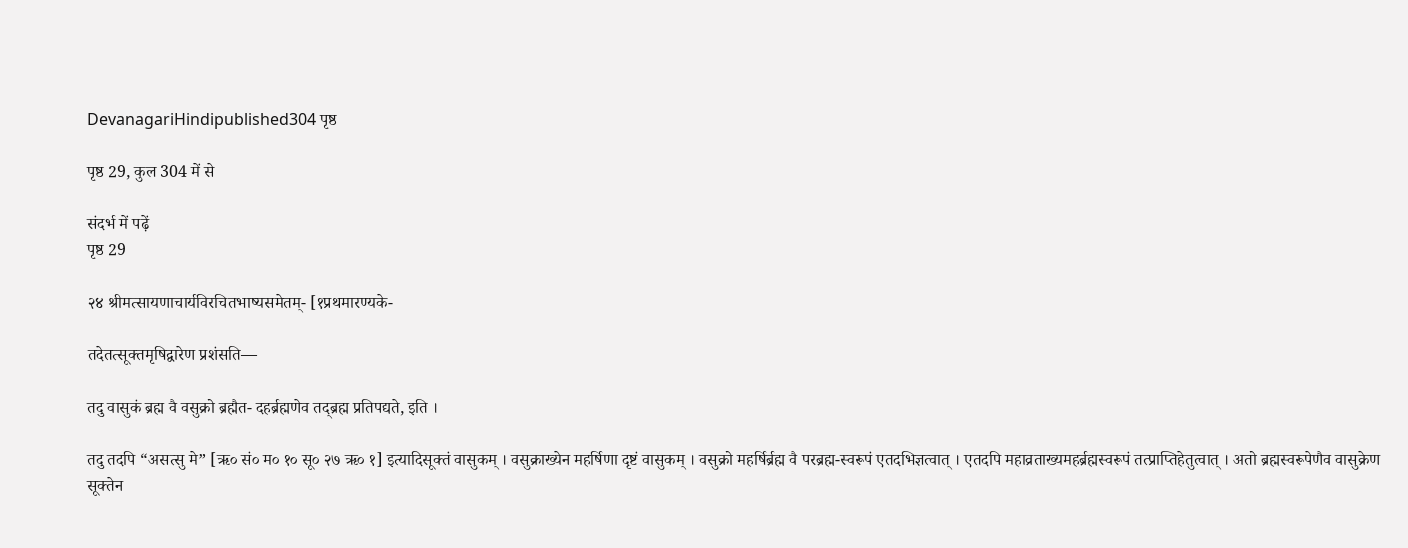DevanagariHindipublished304 पृष्ठ

पृष्ठ 29, कुल 304 में से

संदर्भ में पढ़ें
पृष्ठ 29

२४ श्रीमत्सायणाचार्यविरचितभाष्यसमेतम्- [१प्रथमारण्यके-

तदेतत्सूक्तमृषिद्वारेण प्रशंसति—

तदु वासुकं ब्रह्म वै वसुक्रो ब्रह्मैत- दहर्ब्रह्मणेव तद्ब्रह्म प्रतिपद्यते, इति ।

तदु तदपि “असत्सु मे” [ऋ० सं० म० १० सू० २७ ऋ० १] इत्यादिसूक्तं वासुकम् । वसुक्राख्येन महर्षिणा दृष्टं वासुकम् । वसुक्रो महर्षिर्ब्रह्म वै परब्रह्म-स्वरूपं एतदभिज्ञत्वात् । एतदपि महाव्रताख्यमहर्ब्रह्मस्वरूपं तत्प्राप्तिहेतुत्वात् । अतो ब्रह्मस्वरूपेणैव वासुक्रेण सूक्तेन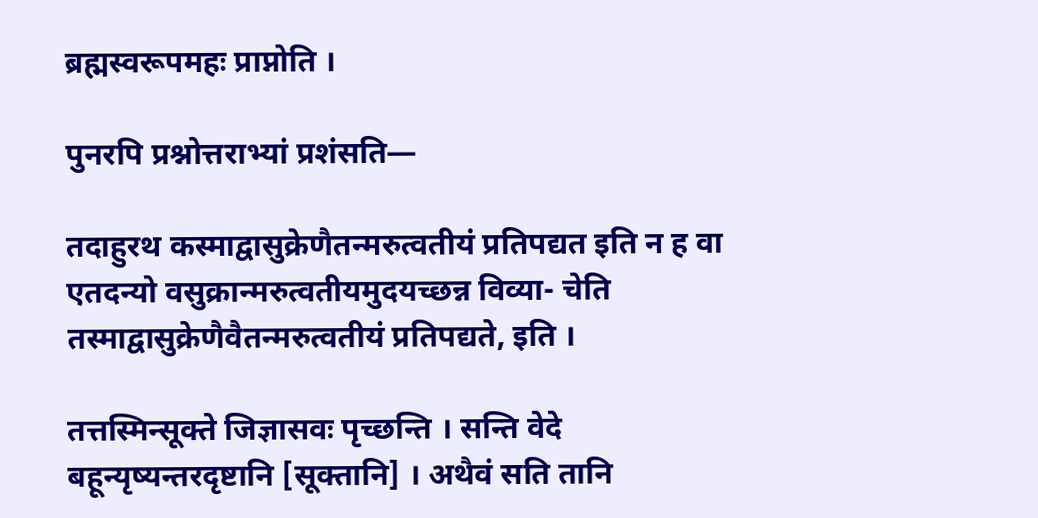ब्रह्मस्वरूपमहः प्राप्नोति ।

पुनरपि प्रश्नोत्तराभ्यां प्रशंसति—

तदाहुरथ कस्माद्वासुक्रेणैतन्मरुत्वतीयं प्रतिपद्यत इति न ह वा एतदन्यो वसुक्रान्मरुत्वतीयमुदयच्छन्न विव्या- चेति तस्माद्वासुक्रेणैवैतन्मरुत्वतीयं प्रतिपद्यते, इति ।

तत्तस्मिन्सूक्ते जिज्ञासवः पृच्छन्ति । सन्ति वेदे बहून्यृष्यन्तरदृष्टानि [सूक्तानि] । अथैवं सति तानि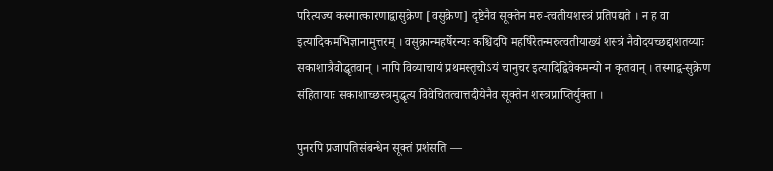परित्यज्य कस्मात्कारणाद्वासुक्रेण [वसुक्रेण] दृष्टेनैव सूक्तेन मरु-त्वतीयशस्त्रं प्रतिपद्यते । न ह वा इत्यादिकमभिज्ञानामुत्तरम् । वसुक्रान्महर्षेरन्यः कश्चिदपि महर्षिरेतन्मरुत्वतीयाख्यं शस्त्रं नैवोदयच्छद्दाशतय्याः सकाशात्रैवोद्धृतवान् । नापि विव्याचायं प्रथमस्तृचोऽयं चानुचर इत्यादिद्विवेकमन्यो न कृतवान् । तस्माद्व-सुक्रेण संहितायाः सकाशाच्छस्त्रमुद्धृत्य विवेचितत्वात्तदीयेनैव सूक्तेन शस्त्रप्राप्तिर्युक्ता ।

पुनरपि प्रजापतिसंबन्धेन सूक्तं प्रशंसति —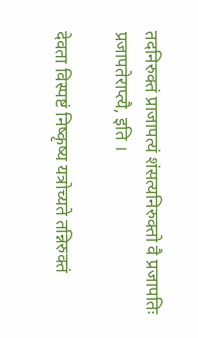तदनिरुक्तं प्राजापत्यं शंसत्यनिरुक्तो वै प्रजापतिः प्रजापतेराप्त्यै, इति ।

देवता विस्पष्टं निष्कृष्य यत्रोच्यते तन्निरुक्तं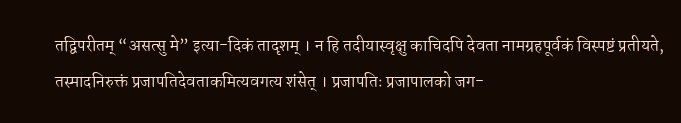तद्विपरीतम् “असत्सु मे” इत्या-दिकं तादृशम् । न हि तदीयास्वृक्षु काचिदपि देवता नामग्रहपूर्वकं विस्पष्टं प्रतीयते, तस्मादनिरुक्तं प्रजापतिदेवताकमित्यवगत्य शंसेत् । प्रजापतिः प्रजापालको जग-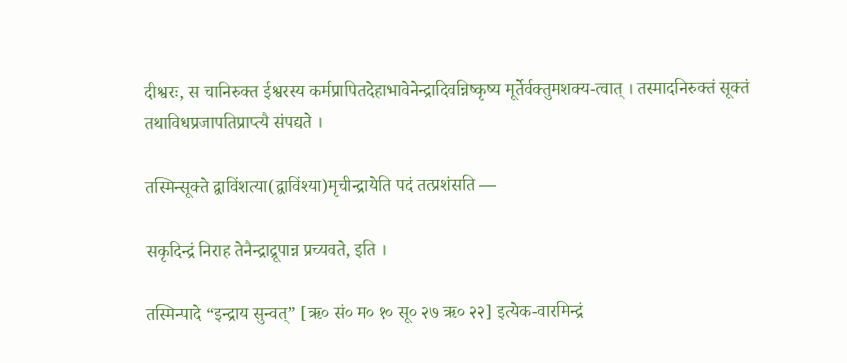दीश्वरः, स चानिरुक्त ईश्वरस्य कर्मप्रापितदेहाभावेनेन्द्रादिवन्निष्कृष्य मूर्तेर्वक्तुमशक्य-त्वात् । तस्मादनिरुक्तं सूक्तं तथाविधप्रजापतिप्राप्त्यै संपद्यते ।

तस्मिन्सूक्ते द्वाविंशत्या(द्वाविंश्या)मृचीन्द्रायेति पदं तत्प्रशंसति —

सकृदिन्द्रं निराह तेनैन्द्राद्रूपान्न प्रच्यवते, इति ।

तस्मिन्पादे “इन्द्राय सुन्वत्” [ऋ० सं० म० १० सू० २७ ऋ० २२] इत्येक-वारमिन्द्रं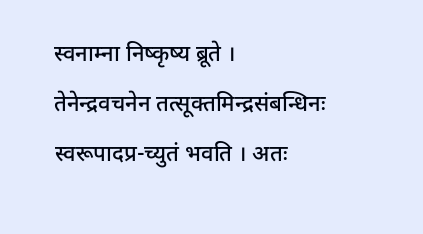स्वनाम्ना निष्कृष्य ब्रूते । तेनेन्द्रवचनेन तत्सूक्तमिन्द्रसंबन्धिनः स्वरूपादप्र-च्युतं भवति । अतः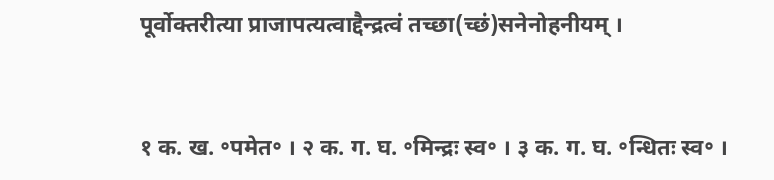पूर्वोक्तरीत्या प्राजापत्यत्वाद्दैन्द्रत्वं तच्छा(च्छं)सनेनोहनीयम् ।


१ क. ख. ॰पमेत॰ । २ क. ग. घ. ॰मिन्द्रः स्व॰ । ३ क. ग. घ. ॰न्धितः स्व॰ ।